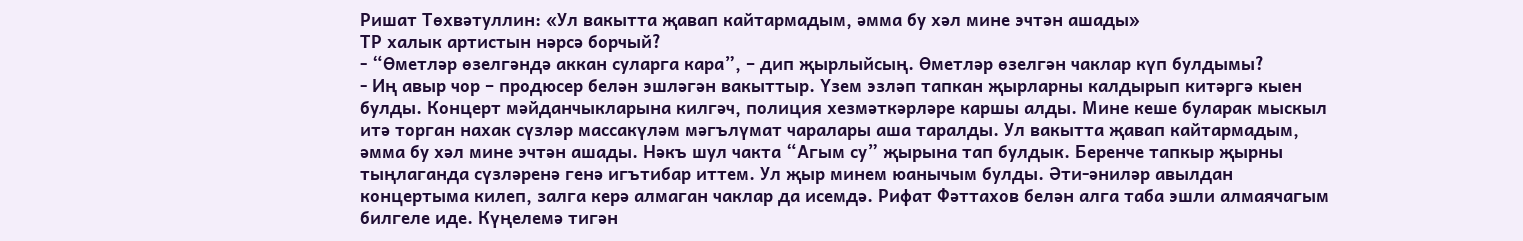Ришат Төхвәтуллин: «Ул вакытта җавап кайтармадым, әмма бу хәл мине эчтән ашады»
ТР халык артистын нәрсә борчый?
- “Өметләр өзелгәндә аккан суларга кара”, – дип җырлыйсың. Өметләр өзелгән чаклар күп булдымы?
- Иң авыр чор – продюсер белән эшләгән вакыттыр. Үзем эзләп тапкан җырларны калдырып китәргә кыен булды. Концерт мәйданчыкларына килгәч, полиция хезмәткәрләре каршы алды. Мине кеше буларак мыскыл итә торган нахак сүзләр массакүләм мәгълүмат чаралары аша таралды. Ул вакытта җавап кайтармадым, әмма бу хәл мине эчтән ашады. Нәкъ шул чакта “Агым су” җырына тап булдык. Беренче тапкыр җырны тыңлаганда сүзләренә генә игътибар иттем. Ул җыр минем юанычым булды. Әти-әниләр авылдан концертыма килеп, залга керә алмаган чаклар да исемдә. Рифат Фәттахов белән алга таба эшли алмаячагым билгеле иде. Күңелемә тигән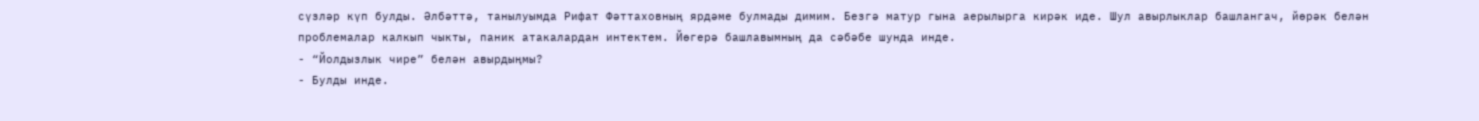сүзләр күп булды. Әлбәттә, танылуымда Рифат Фәттаховның ярдәме булмады димим. Безгә матур гына аерылырга кирәк иде. Шул авырлыклар башлангач, йөрәк белән проблемалар калкып чыкты, паник атакалардан интектем. Йөгерә башлавымның да сәбәбе шунда инде.
- “Йолдызлык чире” белән авырдыңмы?
- Булды инде.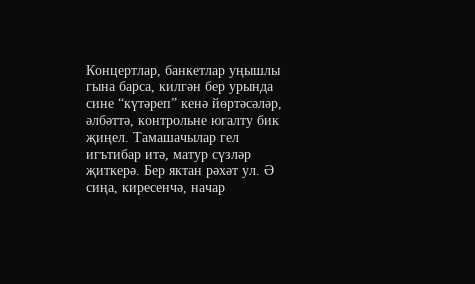Концертлар, банкетлар уңышлы гына барса, килгән бер урында сине “күтәреп” кенә йөртәсәләр, әлбәттә, контрольне югалту бик җиңел. Тамашачылар гел игътибар итә, матур сүзләр җиткерә. Бер яктан рәхәт ул. Ә сиңа, киресенчә, начар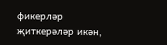фикерләр җиткерәләр икән,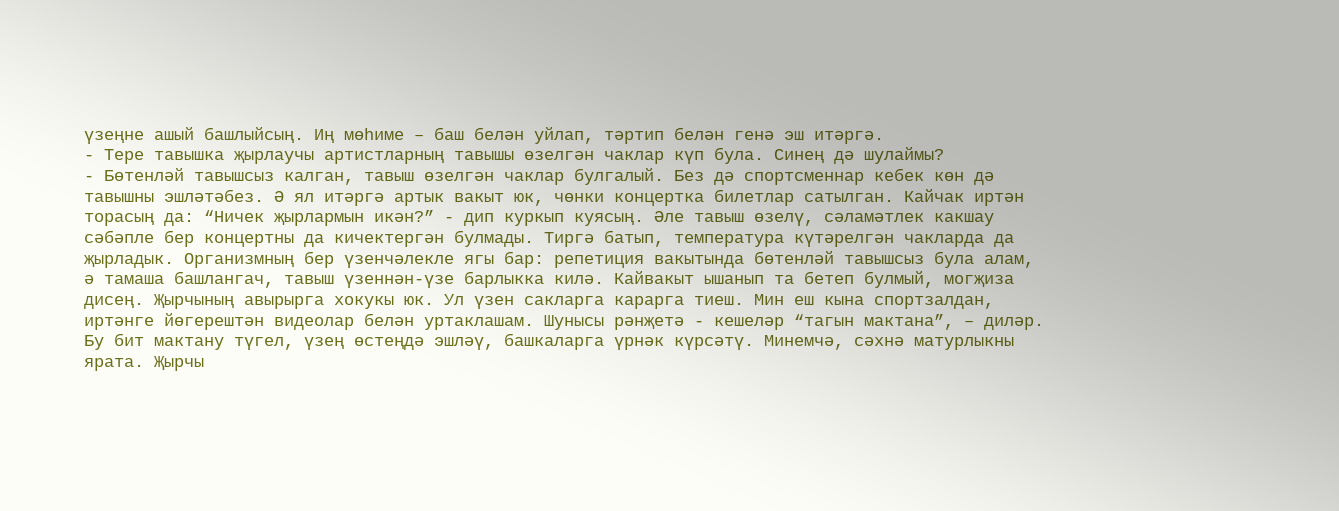үзеңне ашый башлыйсың. Иң мөһиме – баш белән уйлап, тәртип белән генә эш итәргә.
- Тере тавышка җырлаучы артистларның тавышы өзелгән чаклар күп була. Синең дә шулаймы?
- Бөтенләй тавышсыз калган, тавыш өзелгән чаклар булгалый. Без дә спортсменнар кебек көн дә тавышны эшләтәбез. Ә ял итәргә артык вакыт юк, чөнки концертка билетлар сатылган. Кайчак иртән торасың да: “Ничек җырлармын икән?” - дип куркып куясың. Әле тавыш өзелү, сәламәтлек какшау сәбәпле бер концертны да кичектергән булмады. Тиргә батып, температура күтәрелгән чакларда да җырладык. Организмның бер үзенчәлекле ягы бар: репетиция вакытында бөтенләй тавышсыз була алам, ә тамаша башлангач, тавыш үзеннән-үзе барлыкка килә. Кайвакыт ышанып та бетеп булмый, могҗиза дисең. Җырчының авырырга хокукы юк. Ул үзен сакларга карарга тиеш. Мин еш кына спортзалдан, иртәнге йөгерештән видеолар белән уртаклашам. Шунысы рәнҗетә - кешеләр “тагын мактана”, – диләр. Бу бит мактану түгел, үзең өстеңдә эшләү, башкаларга үрнәк күрсәтү. Минемчә, сәхнә матурлыкны ярата. Җырчы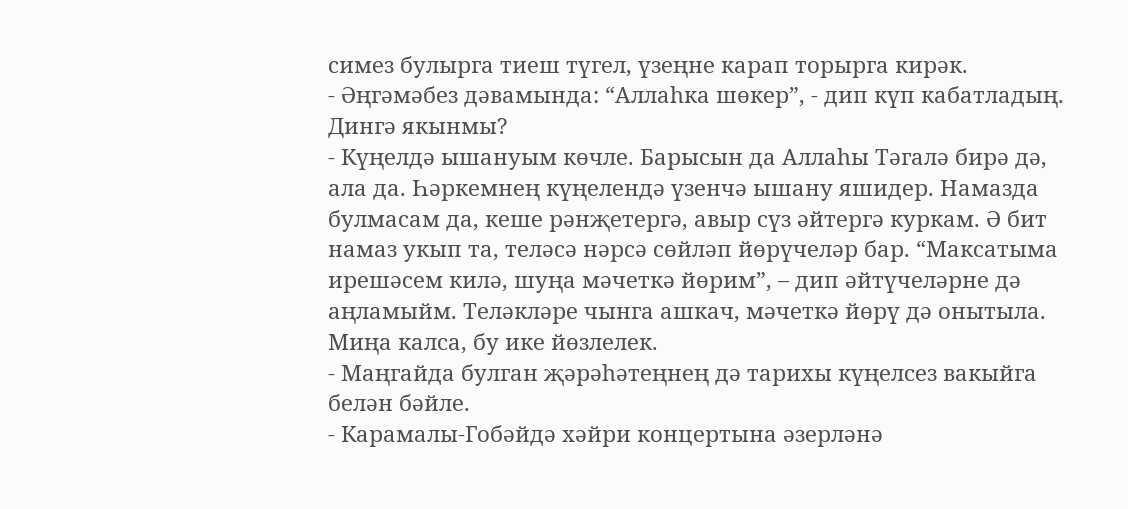симез булырга тиеш түгел, үзеңне карап торырга кирәк.
- Әңгәмәбез дәвамында: “Аллаһка шөкер”, - дип күп кабатладың. Дингә якынмы?
- Күңелдә ышануым көчле. Барысын да Аллаһы Тәгалә бирә дә, ала да. Һәркемнең күңелендә үзенчә ышану яшидер. Намазда булмасам да, кеше рәнҗетергә, авыр сүз әйтергә куркам. Ә бит намаз укып та, теләсә нәрсә сөйләп йөрүчеләр бар. “Максатыма ирешәсем килә, шуңа мәчеткә йөрим”, – дип әйтүчеләрне дә аңламыйм. Теләкләре чынга ашкач, мәчеткә йөрү дә онытыла. Миңа калса, бу ике йөзлелек.
- Маңгайда булган җәрәһәтеңнең дә тарихы күңелсез вакыйга белән бәйле.
- Карамалы-Гобәйдә хәйри концертына әзерләнә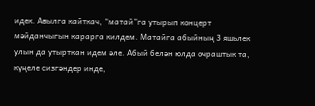идек. Авылга кайткач, “матай”га утырып концерт мәйданчыгын карарга килдем. Матайга абыйның 3 яшьлек улын да утырткан идем әле. Абый белән юлда очраштык та, күңеле сизгәндер инде,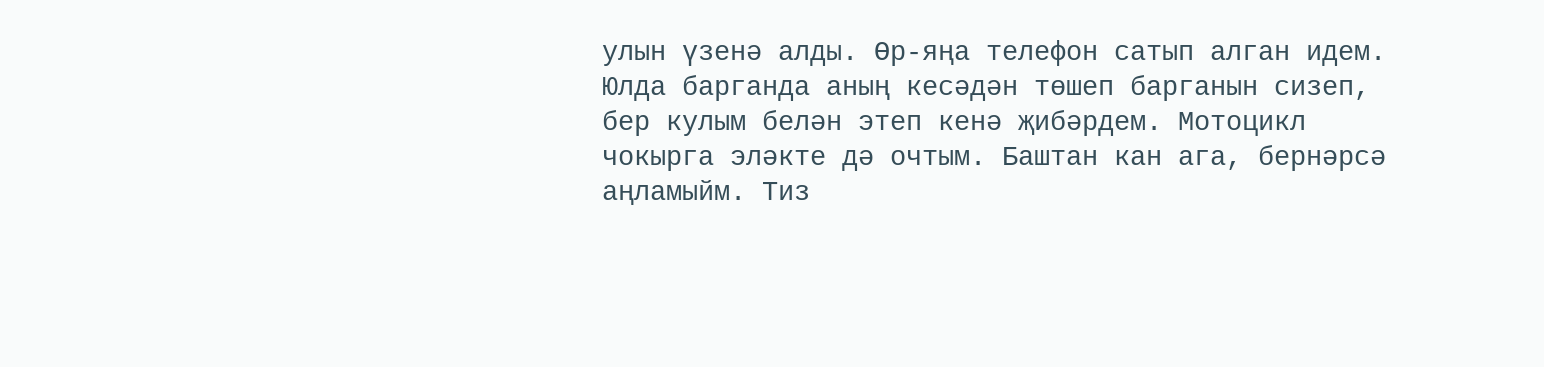улын үзенә алды. Өр-яңа телефон сатып алган идем. Юлда барганда аның кесәдән төшеп барганын сизеп, бер кулым белән этеп кенә җибәрдем. Мотоцикл чокырга эләкте дә очтым. Баштан кан ага, бернәрсә аңламыйм. Тиз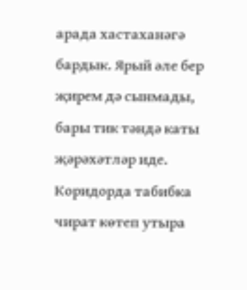арада хастаханәгә бардык. Ярый әле бер җирем дә сынмады, бары тик тәндә каты җәрәхәтләр иде. Коридорда табибка чират көтеп утыра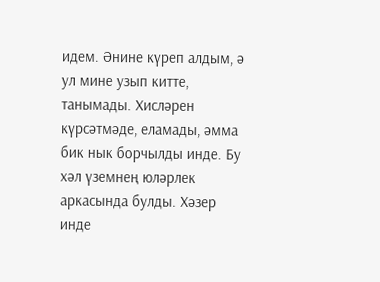идем. Әнине күреп алдым, ә ул мине узып китте, танымады. Хисләрен күрсәтмәде, еламады, әмма бик нык борчылды инде. Бу хәл үземнең юләрлек аркасында булды. Хәзер инде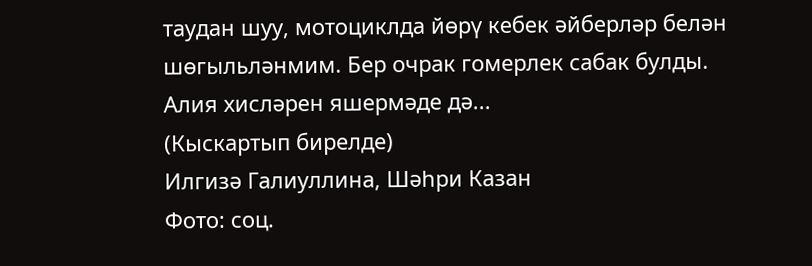таудан шуу, мотоциклда йөрү кебек әйберләр белән шөгыльләнмим. Бер очрак гомерлек сабак булды.
Алия хисләрен яшермәде дә...
(Кыскартып бирелде)
Илгизә Галиуллина, Шәһри Казан
Фото: соц.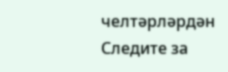челтәрләрдән
Следите за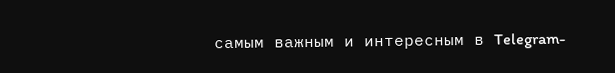самым важным и интересным в Telegram-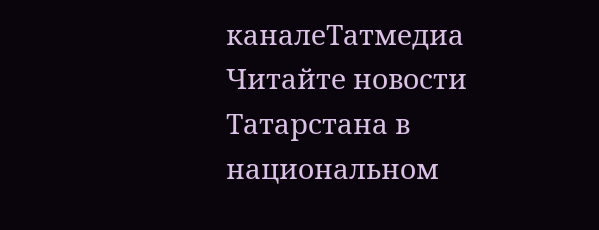каналеТатмедиа
Читайте новости Татарстана в национальном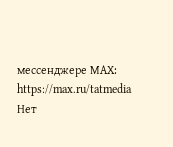мессенджере MАХ: https://max.ru/tatmedia
Нет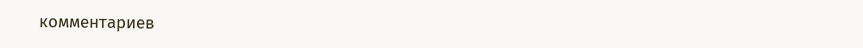комментариев